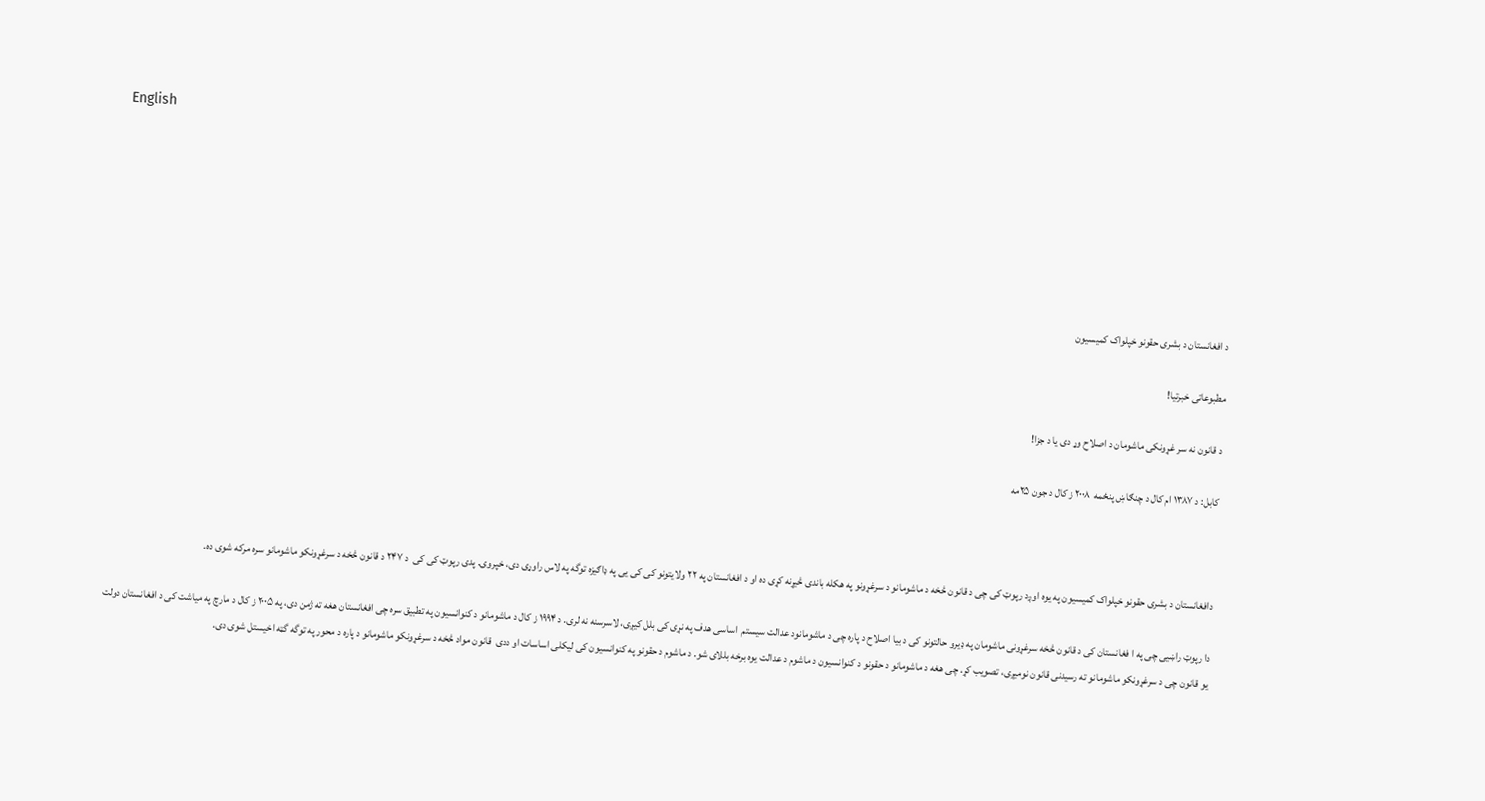English






د افغانستان د بشری حقونو خپلواک کمیسیون

مطبوعاتی خبرتیا!

د قانون نه سر غړونکی ماشومان د اصلاح وړ دی یا د جزا!

کابل: د ۱۳۸۷ ام کال د چنګاښ پنځمه  ۲۰۰۸ ز کال د جون ۲۵مه



دافغانستان د بشری حقونو خپلواک کمیسیون په یوه اوږد رپوټ کی چی د قانون څخه د ماشومانو د سرغړونو په هکله باندی څیړنه کړی ده او د افغانستان په ۲۲ ولایتونو کی کی یی په ډاګیزه توگه په لاس راوړی دی، خپروی. پدی رپوټ کی کی  د ۲۴۷ د قانون څخه د سرغړونکو ماشومانو سره مرکه شوی ده.

دا رپوټ راښیی چی په ا فغانستان کی د قانون څخه سرغړونی ماشومان په ډیرو حالتونو کی د بیا اصلاح د پاره چی د ماشومانود عدالت سیستم  اساسی هدف په نړی کی بلل کیږی، لاسرسنه نه لری. د ۱۹۹۴ ز کال د ماشومانو د کنوانسیون په تطبیق سره چی افغانستان هغه ته ژمن دی، په ۲۰۰۵ ز کال د مارچ په میاشت کی د افغانستان دولت یو قانون چی د سرغړونکو ماشومانو ته رسیدنی قانون نومیږی، تصویب کړ. چی هغه د ماشومانو د حقونو د کنوانسیون د ماشوم د عدالت یوه برخه بللای شو. د ماشوم د حقونو په کنوانسیون کی لیکلی اساسات او ددی  قانون مواد څخه د سرغړونکو ماشومانو د پاره د محور په توگه گټه اخیستل شوی دی.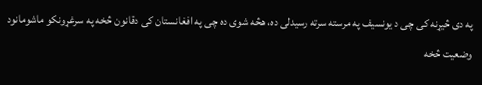په دی څیړنه کی چی د یونسیف په مرسته سرته رسیدلی ده، هڅه شوی ده چی په افغانستان کی دقانون څخه په سرغړونکو ماشومانود وضعیت څخه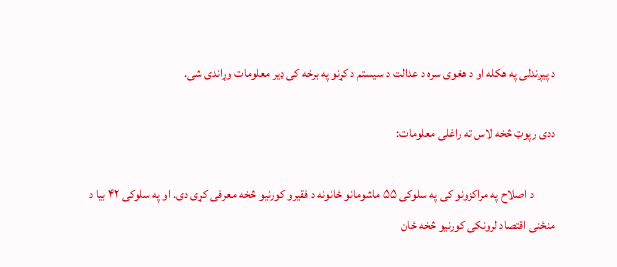د پیږندلی په هکله او د هغوی سره د عدالت د سیستم د کړنو په برخه کی ډیر معلومات وړاندی شی.

ددی رپوټ څخه لاس ته راغلی معلومات:

         د اصلاح په مراکزونو کی په سلوکی ۵۵ ماشومانو ځانونه د فقیرو کورنیو څخه معرفی کړی دی. او په سلوکی ۴۲ بیا د منځنی اقتصاد لرونکی کورنیو څخه ځان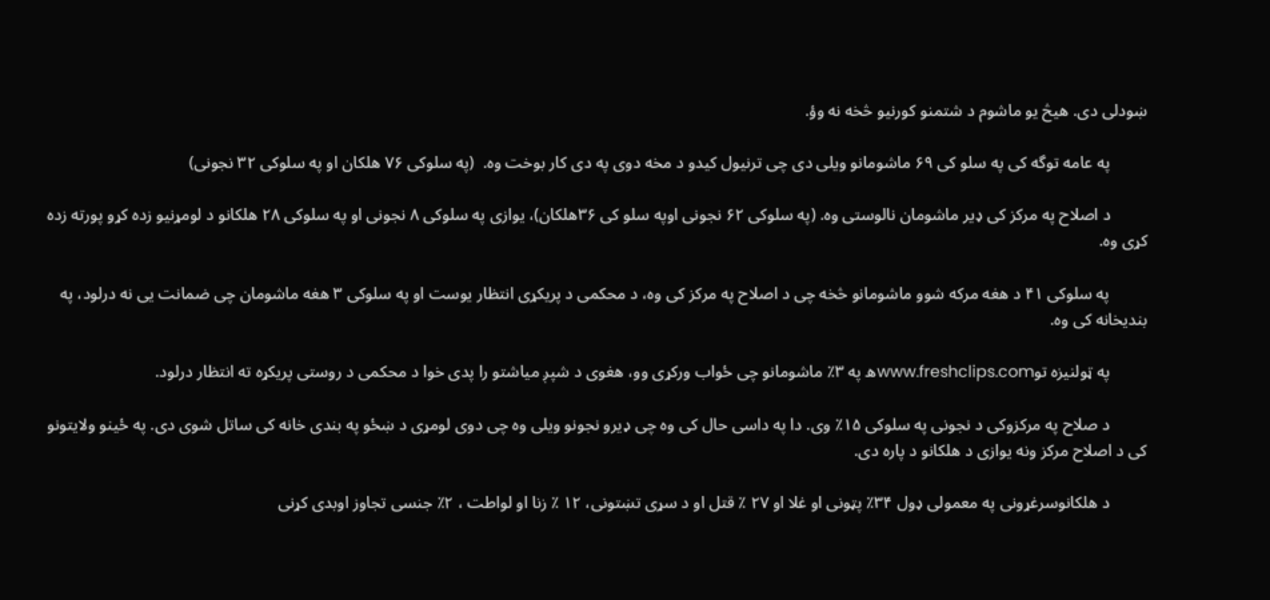ښودلی دی. هیڅ یو ماشوم د شتمنو کورنیو څخه نه وؤ.

         په عامه توگه کی په سلو کی ۶۹ ماشومانو ویلی دی چی ترنیول کیدو د مخه دوی په دی کار بوخت وه.  (په سلوکی ۷۶ هلکان او په سلوکی ۳۲ نجونی)

         د اصلاح په مرکز کی ډیر ماشومان نالوستی وه. (په سلوکی ۶۲ نجونی اوپه سلو کی ۳۶هلکان)، یوازی په سلوکی ۸ نجونی او په سلوکی ۲۸ هلکانو د لومړنیو زده کړو پورته زده کړی وه.

         په سلوکی ۴۱ د هغه مرکه شوو ماشومانو څخه چی د اصلاح په مرکز کی وه، د محکمی د پریکړی انتظار یوست او په سلوکی ۳ هغه ماشومان چی ضمانت یی نه درلود، په بندیخانه کی وه.

         په ټولنیزه توwww.freshclips.comه په ۳٪ ماشومانو چی ځواب ورکړی وو، هغوی د شپږ میاشتو را پدی خوا د محکمی د روستی پریکړه ته انتظار درلود.

         د صلاح په مرکزوکی د نجونی په سلوکی ۱۵٪ وی. دا په داسی حال کی وه چی ډیرو نجونو ویلی وه چی دوی لومړی د ښځو په بندی خانه کی ساتل شوی دی. په ځینو ولایتونو کی د اصلاح مرکز ونه یوازی د هلکانو د پاره دی.

         د هلکانوسرغړونی په معمولی ډول ۳۴٪ پټونی او غلا او ۲۷ ٪ قتل او د سړی تښتونی، ۱۲ ٪ زنا او لواطت ، ۲٪ جنسی تجاوز اوبدی کړنی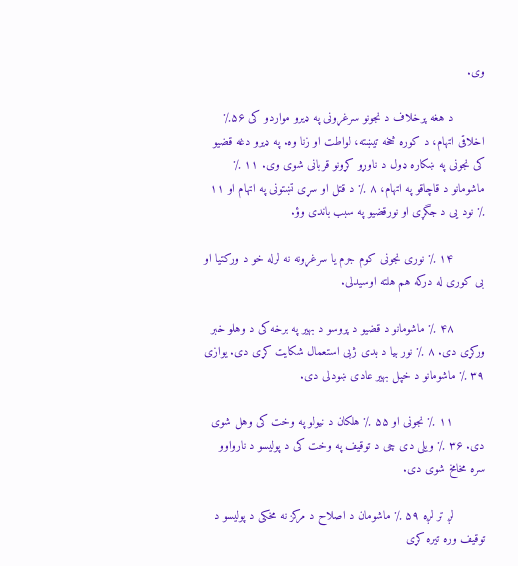وی.

         د هغه پرخلاف د نجونو سرغړونی په ډیرو مواردو کی ۵۶٪ اخلاقی اتهام، د کوره څخه تیښته، لواطت او زنا وه. په ډیرو دغه قضیو کی نجونی په ښکاره ډول د ناوړو کړونو قربانی شوی وی. ۱۱ ٪ ماشومانو د قاچاقو په اتهام، ۸ ٪ د قتل او سړی تښتونی په اتهام او ۱۱ ٪ نود یی د جگړی او نورقضیو په سبب باندی وؤ.

         ۱۴ ٪ نوری نجونی کوم جرم یا سرغړونه نه لرله خو د ورکتیا او بی کوری له درکه هم هلته اوسیدلی.

         ۴۸ ٪ ماشومانو د قضیو د پروسو د بهیر په برخه کی د وهلو خبر ورکړی دی. ۸ ٪ نور بیا د بدی ژبی استعمال شکایت کړی دی. یوازی ۳۹ ٪ ماشومانو د خپل بهیر عادی ښودلی دی.

         ۱۱ ٪ نجونی او ۵۵ ٪ هلکان د نیولو په وخت کی وهل شوی دی. ۳۶ ٪ ویلی دی چی د توقیف په وخت کی د پولیسو د نارواوو سره مخامخ شوی دی.

         لږ تر لږه ۵۹ ٪ ماشومان د اصلاح د مرکز نه مخکی د پولیسو د توقیف وره تیره کړی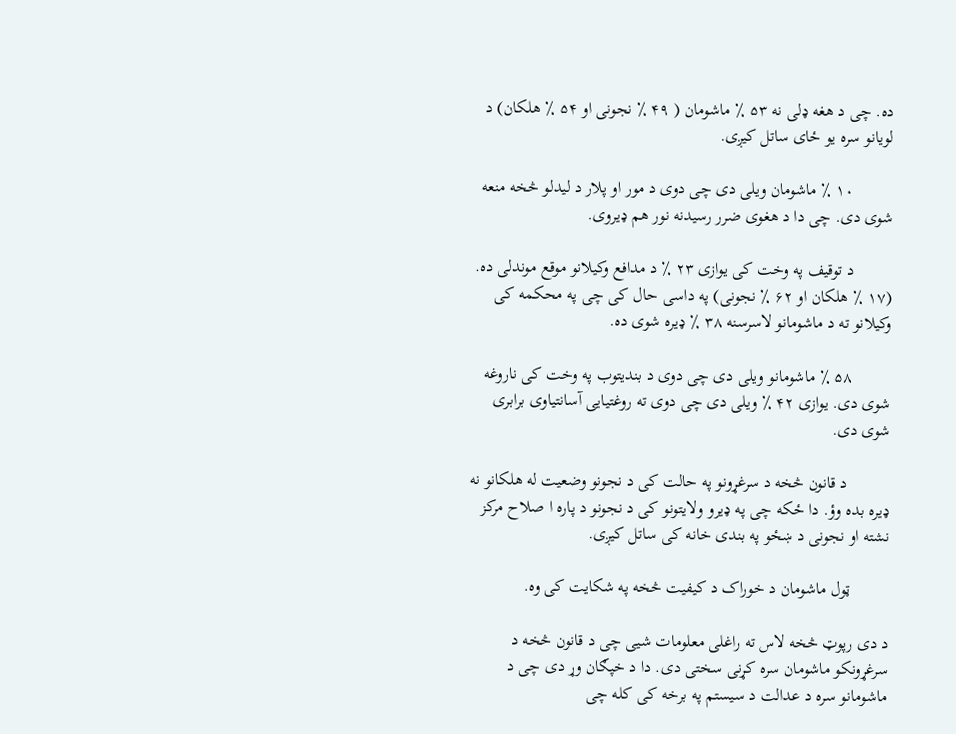ده. چی د هغه ډلی نه ۵۳ ٪ ماشومان ( ۴۹ ٪ نجونی او ۵۴ ٪ هلکان) د لویانو سره يو ځای ساتل کیږی.

         ۱۰ ٪ ماشومان ویلی دی چی دوی د مور او پلار د لیدلو څخه منعه شوی دی. چی دا د هغوی ضرر رسیدنه نور هم ډیروی.

         د توقیف په وخت کی یوازی ۲۳ ٪ د مدافع وکیلانو موقع موندلی ده. (۱۷ ٪ هلکان او ۶۲ ٪ نجونی) په داسی حال کی چی په محکمه کی وکیلانو ته د ماشومانو لاسرسنه ۳۸ ٪ ډیره شوی ده.

         ۵۸ ٪ ماشومانو ویلی دی چی دوی د بندیتوب په وخت کی ناروغه شوی دی. یوازی ۴۲ ٪ ویلی دی چی دوی ته روغتیایی آسانتیاوی برابری شوی دی.

          د قانون څخه د سرغړونو په حالت کی د نجونو وضعیت له هلکانو نه ډیره بده وؤ. دا ځکه چی په ډیرو ولایتونو کی د نجونو د پاره ا صلاح مرکز نشته او نجونی د ښځو په بندی خانه کی ساتل کیږی.

         ټول ماشومان د خوراک د کیفیت څخه په شکایت کی وه.

د دی رپوټ څخه لاس ته راغلی معلومات شیی چی د قانون څخه د سرغړونکو ماشومان سره کړنی سختی دی. دا د خپګان وړ دی چی د ماشومانو سره د عدالت د سیستم په برخه کی کله چی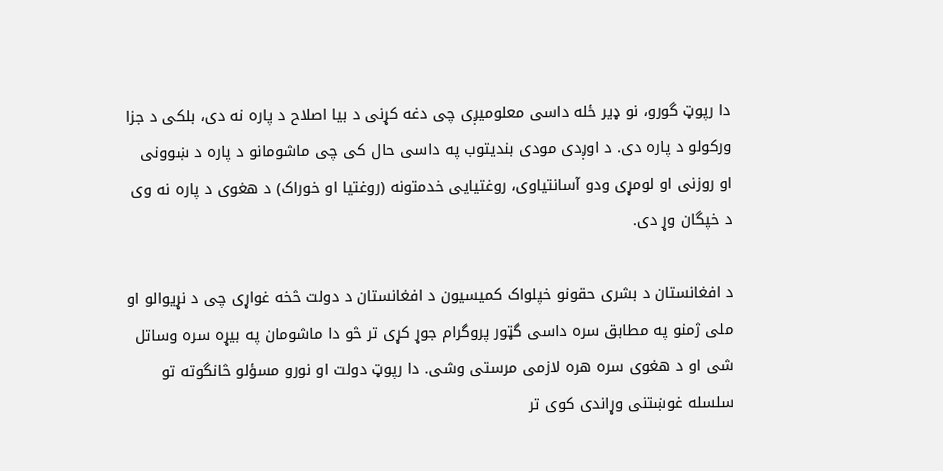دا رپوټ گورو، نو ډیر ځله داسی معلومیږی چی دغه کړنی د بیا اصلاح د پاره نه دی، بلکی د جزا ورکولو د پاره دی. د اوږدی مودی بندیتوب په داسی حال کی چی ماشومانو د پاره د ښوونی او روزنی او لومړی ودو آسانتیاوی، روغتیایی خدمتونه (روغتیا او خوراک) د هغوی د پاره نه وی د خپگان وړ دی.

د افغانستان د بشری حقونو خپلواک کمیسیون د افغانستان د دولت څخه غواړی چی د نړیوالو او ملی ژمنو په مطابق سره داسی گټور پروگرام جوړ کړی تر څو دا ماشومان په بیړه سره وساتل شی او د هغوی سره هره لازمی مرستی وشی. دا رپوټ دولت او نورو مسؤلو څانگوته تو سلسله غوښتنی وړاندی کوی تر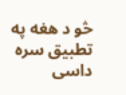څو د هغه په تطبیق سره داسی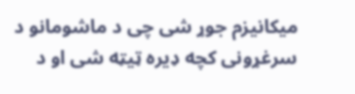میکانیزم جوړ شی چی د ماشومانو د سرغړونی کچه ډیره ټیټه شی او د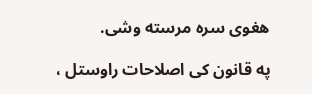هغوی سره مرسته وشی.

په قانون کی اصلاحات راوستل ،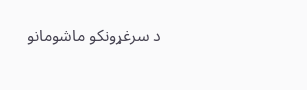د سرغړونکو ماشومانو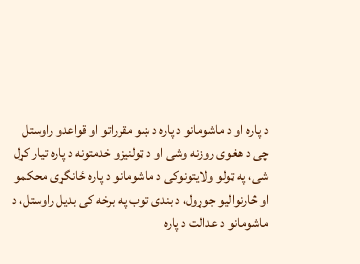د پاره او د ماشومانو د پاره د ښو مقرراتو او قواعدو راوستل چی د هغوی روزنه وشی او د ټولنیزو خدمتونه د پاره تیار کړل شی، په ټولو ولایتونوکی د ماشومانو د پاره ځانگړی محکمو او څارنوالیو جوړول، د بندی توب په برخه کی بدیل راوستل، د ماشومانو د عدالت د پاره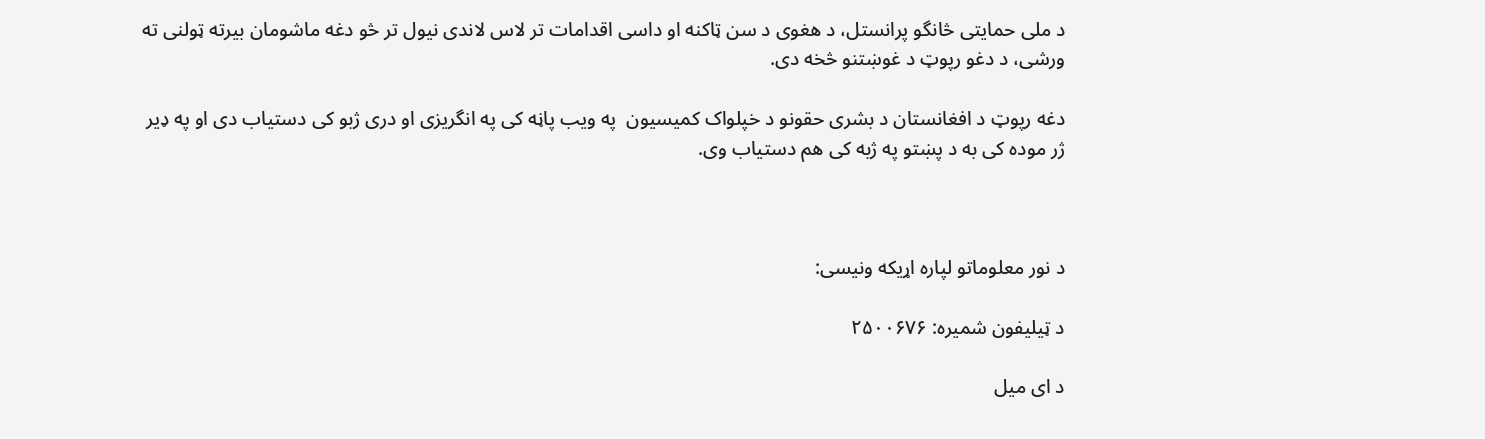د ملی حمایتی څانگو پرانستل، د هغوی د سن ټاکنه او داسی اقدامات تر لاس لاندی نیول تر څو دغه ماشومان بیرته ټولنی ته ورشی، د دغو رپوټ د غوښتنو څخه دی.

دغه رپوټ د افغانستان د بشری حقونو د خپلواک کمیسیون  په ویب پاڼه کی په انگریزی او دری ژبو کی دستیاب دی او په ډیر ژر موده کی به د پښتو په ژبه کی هم دستیاب وی.



د نور معلوماتو لپاره اړیکه ونیسی:

د ټیلیفون شمیره: ۲۵۰۰۶۷۶

د ای میل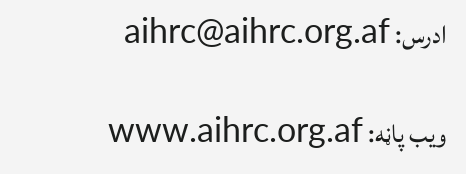ادرس: aihrc@aihrc.org.af

ویب پاڼه: www.aihrc.org.af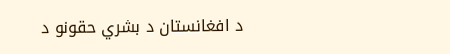د افغانستان د بشري حقونو د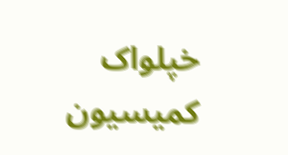خپلواک کميسيون